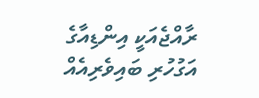ރާއްޖެއަކީ އިންޑިއާގެ އަގުހުރި ބައިވެރިއެއް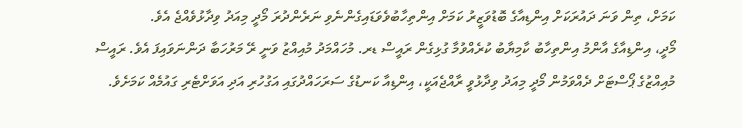ކަމަށް، ތިން ވަނަ ދައުރަކަށް އިންޑިއާގެ ބޮޑުވަޒީރު ކަމަށް އިންތިހާބުވެވަޑައިގެންނެވި ނަރެންދުރަ މޯދީ މިއަދު ވިދާޅުވެއްޖެ އެވެ.
މޯދީ، އިންޑިއާގެ އާންމު އިންތިހާބު ކާމިޔާބު ކުރެއްވުމާ ގުޅިގެން ރައީސް ޑރ. މުހައްމަދު މުއިއްޒު ވަނީ ރޭ މަރުހަބާ ދަންނަވައިފަ އެވެ. ރައީސް މުއިއްޒުގެ ޕޯސްޓަށް ދެއްވަމުން މޯދީ މިއަދު ވިދާޅުވީ ރާއްޖެއަކީ، އިންޑިއާ ކަނޑުގެ ސަރަހައްދުގައި އަގުހުރި އަދި އަވަށްޓެރި ގައުމެއް ކަމަށެވެ.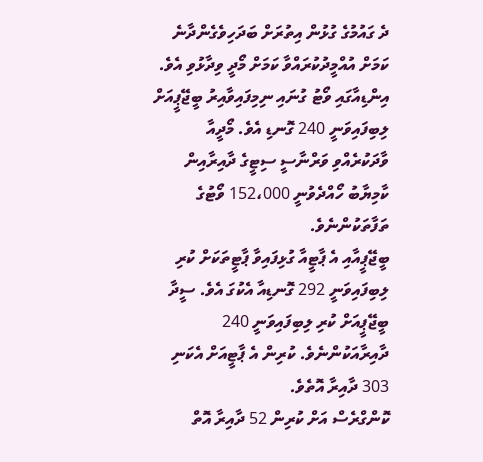ދެ ގައުމުގެ ގުޅުން އިތުރަށް ބަދަހިވެގެންދާނެ ކަމަށް އުއްމީދުކުރައްވާ ކަމަށް މޯދީ ވިދާޅުވި އެވެ.
އިންޑިއާގައި ވޯޓު ގުނައި ނިމިފައިވާއިރު ބީޖޭޕީއަށް ލިބިފައިވަނީ 240 ގޮނޑި އެވެ. މޯދީއާ ވާދަކުރެއްވި ވަރްނާސީ ސިޓީގެ ދާއިރާއިން ކާމިޔާބު ހޯއްދެވުނީ 152،000 ވޯޓުގެ ތަފާތަކުންނެވެ.
ބީޖޭޕީއާއި އެ ޕާޓީއާ ގުޅިފައިވާ ޕާޓީތަކަށް ކުރި ލިބިފައިވަނީ 292 ގޮނޑިއާ އެކުގަ އެވެ. ސީދާ ބީޖޭޕީއަށް ކުރި ލިބިފައިވަނީ 240 ދާއިރާއަކުންނެވެ. ކުރިން އެ ޕާޓީއަށް އެކަނި 303 ދާއިރާ އޮތެވެ.
ކޮންގްރެސް އަށް ކުރިން 52 ދާއިރާ އޮތް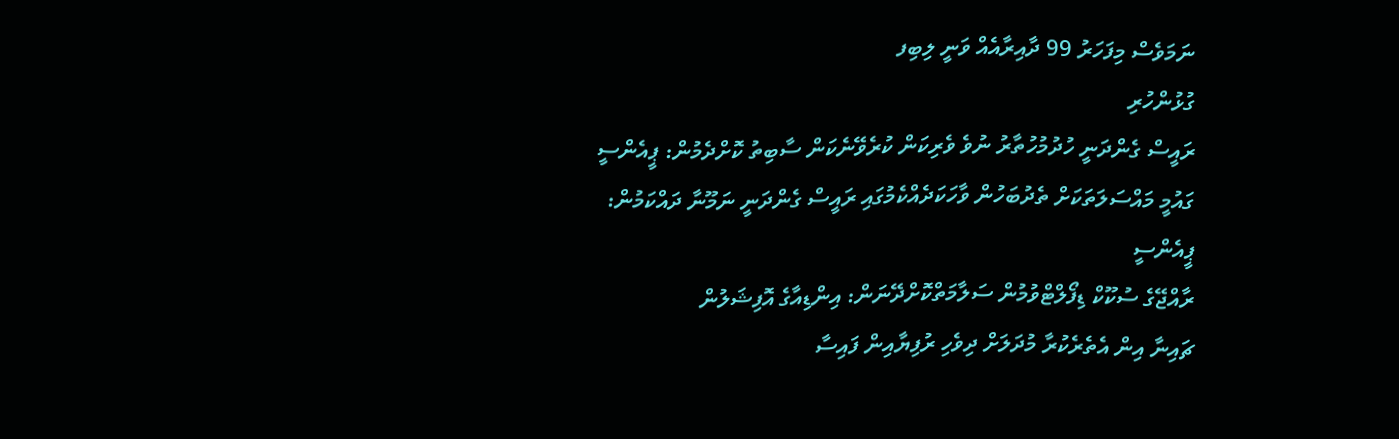ނަމަވެސް މިފަހަރު 99 ދާއިރާއެއް ވަނީ ލިބިފ
ގުޅުންހުރި
ރައީސް ގެންދަނީ ހުދުމުހުތާރު ނުވެ ވެރިކަން ކުރެވޭނެކަން ސާބިތު ކޮށްދެމުން: ޕީއެންސީ
ގައުމީ މައްސަލަތަކަށް ތެދުބަހުން ވާހަކަދެއްކެމުގައި ރައީސް ގެންދަނީ ނަމޫނާ ދައްކަމުން: ޕީއެންސީ
ރާއްޖޭގެ ސުކޫކް ޑިފޯލްޓްވުމުން ސަލާމަތްކޮށްދޭނަން: އިންޑިއާގެ އޮފިޝަލުން
ޗައިނާ އިން އެތެރެކުރާ މުދަލަށް ދިވެހި ރުފިޔާއިން ފައިސާ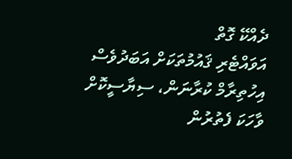ދެއްކޭ ގޮތް
އަވައްޓެރި ޤައުމުތަކަށް އަބަދުވެސް އިހުތިރާމް ކުރާނަން، ސިޔާސީކޮށް ވާހަކަ ފެތުރުން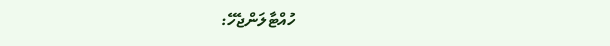ހުއްޓާލަންޖެހޭ: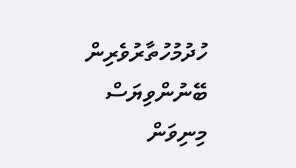ހުދުމުހުތާރުވެރިން ބޭނުންވިޔަސް މިނިވަން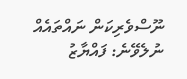ނޫސްވެރިކަން ނައްތައެއް ނުލެވޭނެ: ފައްޔާޒު